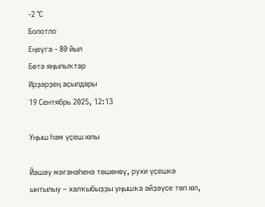-2 °С
Болотло
Еңеүгә - 80 йыл
Бөтә яңылыҡтар
Ирҙәрҙең аҫылдары
19 Сентябрь 2025, 12:13

Уңыш һәм үҫеш юлы

Йәшәү мәғәнәһенә төшөнөү, рухи үҫешкә ынтылыу – халҡыбыҙҙы уңышҡа әйҙәүсе төп юл,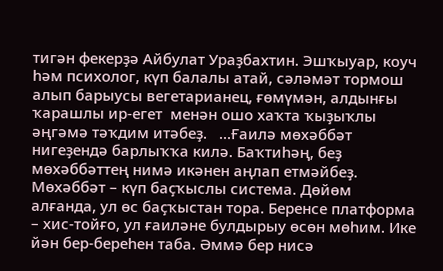тигән фекерҙә Айбулат Ураҙбахтин. Эшҡыуар, коуч һәм психолог, күп балалы атай, сәләмәт тормош алып барыусы вегетарианец, ғөмүмән, алдынғы ҡарашлы ир-егет  менән ошо хаҡта ҡыҙыҡлы әңгәмә тәҡдим итәбеҙ.   ...Ғаилә мөхәббәт нигеҙендә барлыҡҡа килә. Баҡтиһәң, беҙ мөхәббәттең нимә икәнен аңлап етмәйбеҙ. Мөхәббәт – күп баҫҡыслы система. Дөйөм алғанда, ул өс баҫҡыстан тора. Беренсе платформа – хис-тойғо, ул ғаиләне булдырыу өсөн мөһим. Ике йән бер-береһен таба. Әммә бер нисә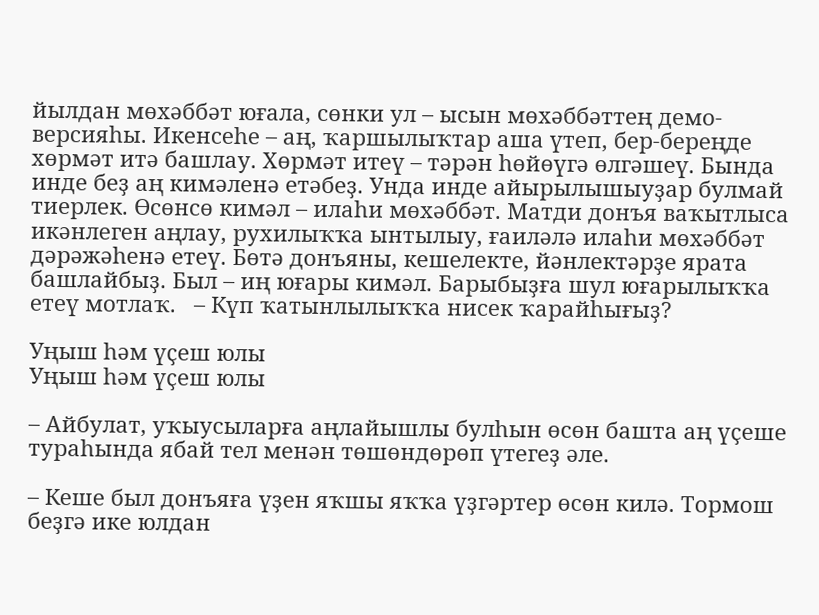йылдан мөхәббәт юғала, сөнки ул – ысын мөхәббәттең демо-версияһы. Икенсеһе – аң, ҡаршылыҡтар аша үтеп, бер-береңде хөрмәт итә башлау. Хөрмәт итеү – тәрән һөйөүгә өлгәшеү. Бында инде беҙ аң кимәленә етәбеҙ. Унда инде айырылышыуҙар булмай тиерлек. Өсөнсө кимәл – илаһи мөхәббәт. Матди донъя ваҡытлыса икәнлеген аңлау, рухилыҡҡа ынтылыу, ғаиләлә илаһи мөхәббәт дәрәжәһенә етеү. Бөтә донъяны, кешелекте, йәнлектәрҙе ярата башлайбыҙ. Был – иң юғары кимәл. Барыбыҙға шул юғарылыҡҡа етеү мотлаҡ.   – Күп ҡатынлылыҡҡа нисек ҡарайһығыҙ?

Уңыш һәм үҫеш юлы
Уңыш һәм үҫеш юлы

– Айбулат, уҡыусыларға аңлайышлы булһын өсөн башта аң үҫеше тураһында ябай тел менән төшөндөрөп үтегеҙ әле.

– Кеше был донъяға үҙен яҡшы яҡҡа үҙгәртер өсөн килә. Тормош беҙгә ике юлдан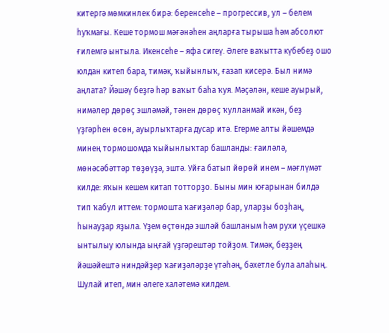китергә мөмкинлек бирә: беренсеһе – прогрессив, ул – белем һуҡмағы. Кеше тормош мәғәнәһен аңларға тырыша һәм абсолют ғилемгә ынтыла. Икенсеһе – яфа сигеү. Әлеге ваҡытта күбебеҙ ошо юлдан китеп бара, тимәк, ҡыйынлыҡ, ғазап кисерә. Был нимә аңлата? Йәшәү беҙгә һәр ваҡыт баһа ҡуя. Мәҫәлән, кеше ауырый, нимәлер дөрөҫ эшләмәй, тәнен дөрөҫ ҡулланмай икән, беҙ үҙгәрһен өсөн, ауырлыҡтарға дусар итә. Егерме алты йәшемдә минең тормошомда ҡыйынлыҡтар башланды: ғаиләлә, мөнәсәбәттәр төҙөүҙә, эштә. Уйға батып йөрөй инем – мәғлүмәт килде: яҡын кешем китап тотторҙо. Быны мин юғарынан билдә тип ҡабул иттем: тормошта ҡағиҙәләр бар, уларҙы боҙһаң, һынауҙар яҙыла. Үҙем өҫтөндә эшләй башланым һәм рухи үҫешкә ынтылыу юлында ыңғай үҙгәрештәр тойҙом. Тимәк, беҙҙең йәшәйештә ниндәйҙер ҡағиҙәләрҙе үтәһәң, бәхетле була алаһың. Шулай итеп, мин әлеге халәтемә килдем.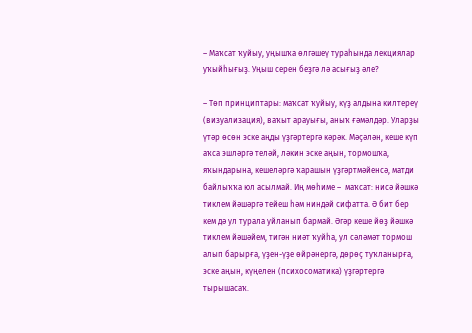– Маҡсат ҡуйыу, уңышҡа өлгәшеү тураһында лекциялар уҡыйһығыҙ. Уңыш серен беҙгә лә асығыҙ әле?

– Төп принциптары: маҡсат ҡуйыу, күҙ алдына килтереү (визуализация), ваҡыт арауығы, аныҡ ғәмәлдәр. Уларҙы үтәр өсөн эске аңды үҙгәртергә кәрәк. Мәҫәлән, кеше күп аҡса эшләргә теләй, ләкин эске аңын, тормошҡа, яҡындарына, кешеләргә ҡарашын үҙгәртмәйенсә, матди байлыҡҡа юл асылмай. Иң мөһиме –  маҡсат: нисә йәшкә тиклем йәшәргә тейеш һәм ниндәй сифатта. Ә бит бер кем дә ул турала уйланып бармай. Әгәр кеше йөҙ йәшкә тиклем йәшәйем, тигән ниәт ҡуйһа, ул сәләмәт тормош алып барырға, үҙен-үҙе өйрәнергә, дөрөҫ туҡланырға, эске аңын, күңелен (психосоматика) үҙгәртергә тырышасаҡ.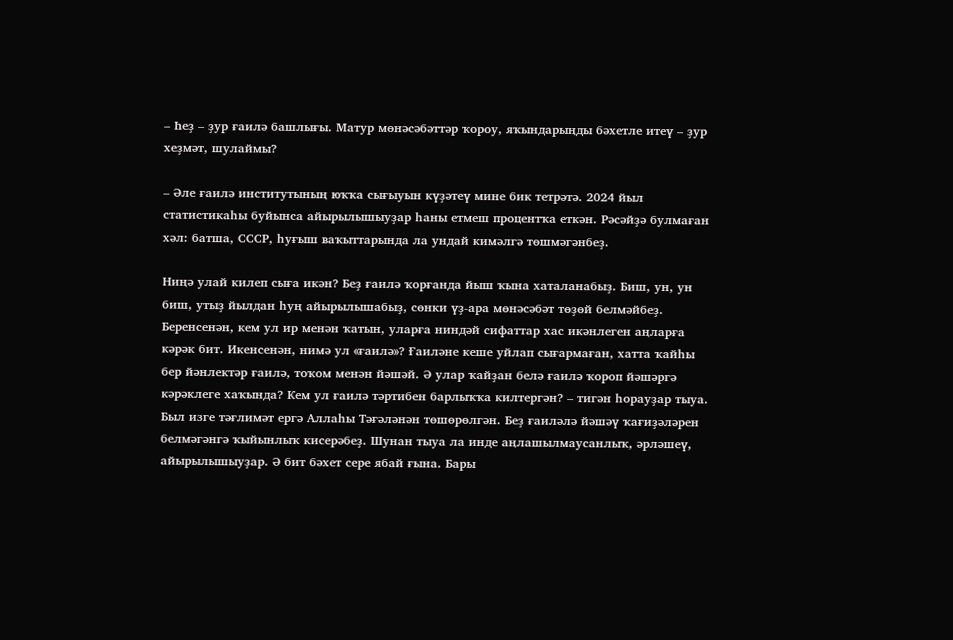– Һеҙ – ҙур ғаилә башлығы. Матур мөнәсәбәттәр ҡороу, яҡындарыңды бәхетле итеү – ҙур хеҙмәт, шулаймы?

– Әле ғаилә институтының юҡҡа сығыуын күҙәтеү мине бик тетрәтә. 2024 йыл статистикаһы буйынса айырылышыуҙар һаны етмеш процентҡа еткән. Рәсәйҙә булмаған хәл: батша, СССР, һуғыш ваҡыттарында ла ундай кимәлгә төшмәгәнбеҙ.

Ниңә улай килеп сыға икән? Беҙ ғаилә ҡорғанда йыш ҡына хаталанабыҙ. Биш, ун, ун биш, утыҙ йылдан һуң айырылышабыҙ, сөнки үҙ-ара мөнәсәбәт төҙөй белмәйбеҙ. Беренсенән, кем ул ир менән ҡатын, уларға ниндәй сифаттар хас икәнлеген аңларға кәрәк бит. Икенсенән, нимә ул «ғаилә»? Ғаиләне кеше уйлап сығармаған, хатта ҡайһы бер йәнлектәр ғаилә, тоҡом менән йәшәй. Ә улар ҡайҙан белә ғаилә ҡороп йәшәргә кәрәклеге хаҡында? Кем ул ғаилә тәртибен барлыҡҡа килтергән? – тигән һорауҙар тыуа. Был изге тәғлимәт ергә Аллаһы Тәғәләнән төшөрөлгән. Беҙ ғаиләлә йәшәү ҡағиҙәләрен белмәгәнгә ҡыйынлыҡ кисерәбеҙ. Шунан тыуа ла инде аңлашылмаусанлыҡ, әрләшеү, айырылышыуҙар. Ә бит бәхет сере ябай ғына. Бары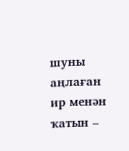шуны аңлаған ир менән ҡатын –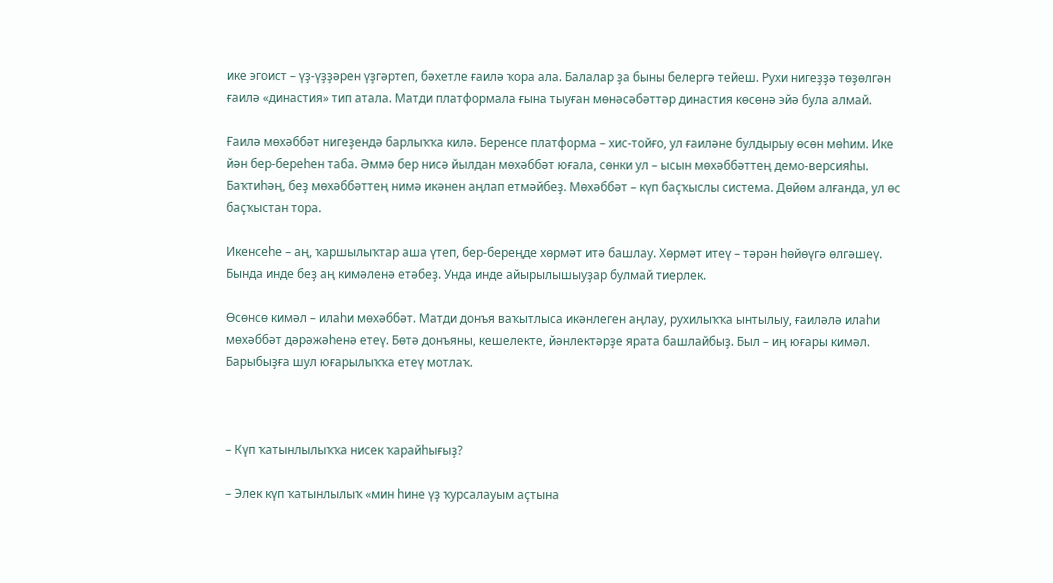ике эгоист – үҙ-үҙҙәрен үҙгәртеп, бәхетле ғаилә ҡора ала. Балалар ҙа быны белергә тейеш. Рухи нигеҙҙә төҙөлгән ғаилә «династия» тип атала. Матди платформала ғына тыуған мөнәсәбәттәр династия көсөнә эйә була алмай.

Ғаилә мөхәббәт нигеҙендә барлыҡҡа килә. Беренсе платформа – хис-тойғо, ул ғаиләне булдырыу өсөн мөһим. Ике йән бер-береһен таба. Әммә бер нисә йылдан мөхәббәт юғала, сөнки ул – ысын мөхәббәттең демо-версияһы. Баҡтиһәң, беҙ мөхәббәттең нимә икәнен аңлап етмәйбеҙ. Мөхәббәт – күп баҫҡыслы система. Дөйөм алғанда, ул өс баҫҡыстан тора.

Икенсеһе – аң, ҡаршылыҡтар аша үтеп, бер-береңде хөрмәт итә башлау. Хөрмәт итеү – тәрән һөйөүгә өлгәшеү. Бында инде беҙ аң кимәленә етәбеҙ. Унда инде айырылышыуҙар булмай тиерлек.

Өсөнсө кимәл – илаһи мөхәббәт. Матди донъя ваҡытлыса икәнлеген аңлау, рухилыҡҡа ынтылыу, ғаиләлә илаһи мөхәббәт дәрәжәһенә етеү. Бөтә донъяны, кешелекте, йәнлектәрҙе ярата башлайбыҙ. Был – иң юғары кимәл. Барыбыҙға шул юғарылыҡҡа етеү мотлаҡ.



– Күп ҡатынлылыҡҡа нисек ҡарайһығыҙ?

– Элек күп ҡатынлылыҡ «мин һине үҙ ҡурсалауым аҫтына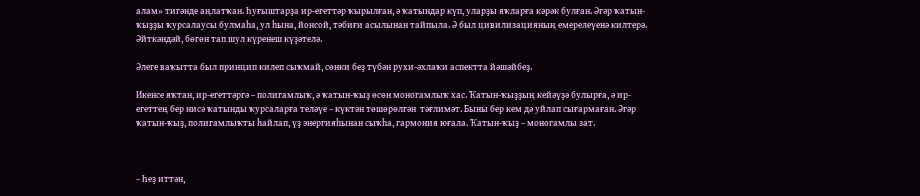алам» тигәнде аңлатҡан. Һуғыштарҙа ир-егеттәр ҡырылған, ә ҡатындар күп, уларҙы яҡларға кәрәк булған. Әгәр ҡатын-ҡыҙҙы ҡурсалаусы булмаһа, ул һына, йонсой, тәбиғи асылынан тайпыла. Ә был цивилизацияның емерелеүенә килтерә. Әйткәндәй, бөгөн тап шул күренеш күҙәтелә.

Әлеге ваҡытта был принцип килеп сыҡмай, сөнки беҙ түбән рухи-әхлаҡи аспектта йәшәйбеҙ.

Икенсе яҡтан, ир-егеттәргә – полигамлыҡ, ә ҡатын-ҡыҙ өсөн моногамлыҡ хас. Ҡатын-ҡыҙҙың кейәүҙә булырға, ә ир-егеттең бер нисә ҡатынды ҡурсаларға теләүе – күктән төшөрөлгән  тәғлимәт. Быны бер кем дә уйлап сығармаған. Әгәр ҡатын-ҡыҙ, полигамлыҡты һайлап, үҙ энергияһынан сыҡһа, гармония юғала. Ҡатын-ҡыҙ – моногамлы зат.



– Һеҙ иттән,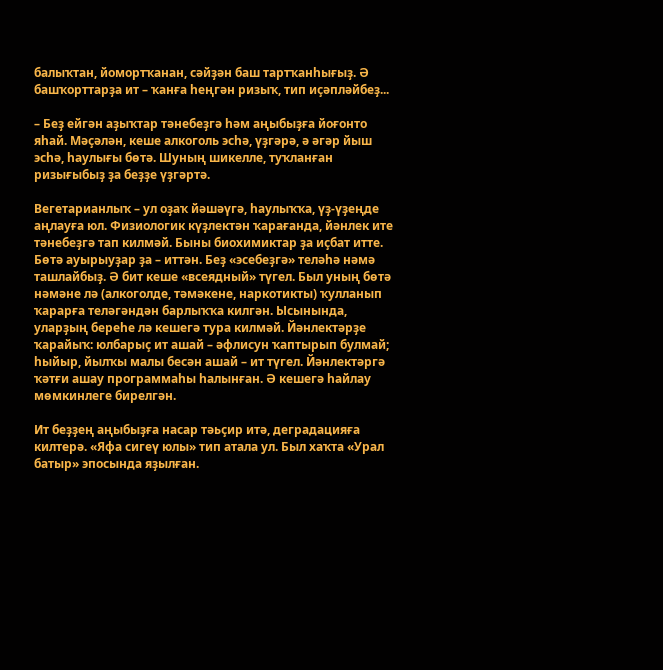балыҡтан, йомортҡанан, сәйҙән баш тартҡанһығыҙ. Ә башҡорттарҙа ит – ҡанға һеңгән ризыҡ, тип иҫәпләйбеҙ...

– Беҙ ейгән аҙыҡтар тәнебеҙгә һәм аңыбыҙға йоғонто яһай. Мәҫәлән, кеше алкоголь эсһә, үҙгәрә, ә әгәр йыш эсһә, һаулығы бөтә. Шуның шикелле, туҡланған ризығыбыҙ ҙа беҙҙе үҙгәртә.

Вегетарианлыҡ – ул оҙаҡ йәшәүгә, һаулыҡҡа, үҙ-үҙеңде аңлауға юл. Физиологик күҙлектән ҡарағанда, йәнлек ите тәнебеҙгә тап килмәй. Быны биохимиктар ҙа иҫбат итте. Бөтә ауырыуҙар ҙа – иттән. Беҙ «эсебеҙгә» теләһә нәмә ташлайбыҙ. Ә бит кеше «всеядный» түгел. Был уның бөтә нәмәне лә (алкоголде, тәмәкене, наркотикты) ҡулланып ҡарарға теләгәндән барлыҡҡа килгән. Ысынында, уларҙың береһе лә кешегә тура килмәй. Йәнлектәрҙе ҡарайыҡ: юлбарыҫ ит ашай – әфлисун ҡаптырып булмай; һыйыр, йылҡы малы бесән ашай – ит түгел. Йәнлектәргә ҡәтғи ашау программаһы һалынған. Ә кешегә һайлау мөмкинлеге бирелгән.

Ит беҙҙең аңыбыҙға насар тәьҫир итә, деградацияға килтерә. «Яфа сигеү юлы» тип атала ул. Был хаҡта «Урал батыр» эпосында яҙылған.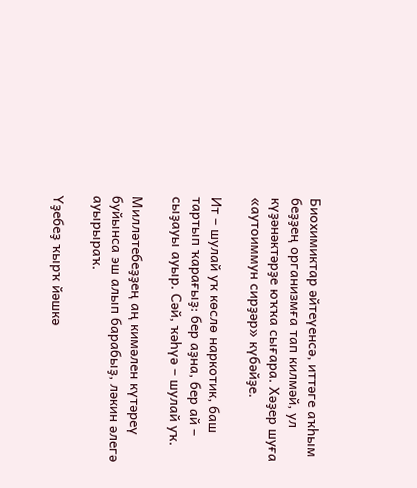Биохимиктар әйтеүенсә, иттәге аҡһым беҙҙең организмға тап килмәй, ул күҙәнәктәрҙе юҡҡа сығара. Хәҙер шуға «аутоиммун сирҙәр» күбәйҙе.

Ит – шулай уҡ көслө наркотик, баш тартып ҡарағыҙ: бер аҙна, бер ай – сыҙауы ауыр. Сәй, ҡәһүә – шулай уҡ.

Милләтебеҙҙең аң кимәлен күтәреү буйынса эш алып барабыҙ, ләкин әлегә ауырыраҡ.

Үҙебеҙ ҡырҡ йәшкә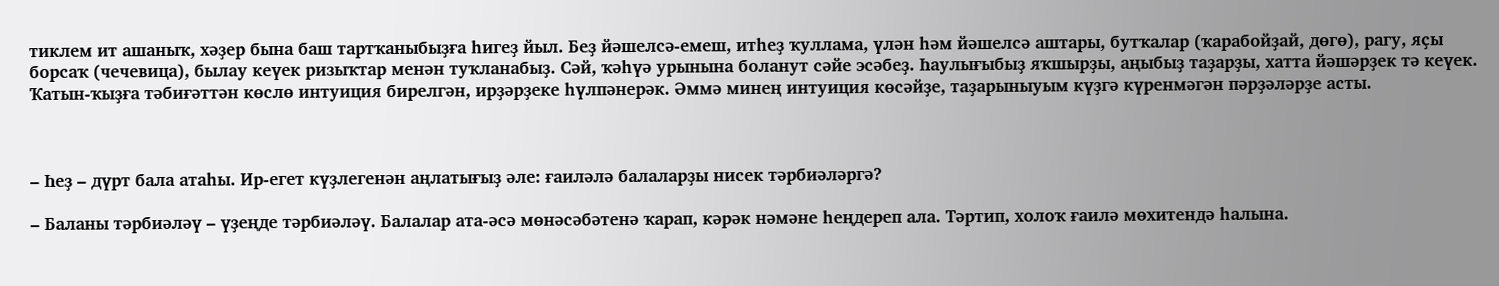тиклем ит ашаныҡ, хәҙер бына баш тартҡаныбыҙға һигеҙ йыл. Беҙ йәшелсә-емеш, итһеҙ ҡуллама, үлән һәм йәшелсә аштары, бутҡалар (ҡарабойҙай, дөгө), рагу, яҫы борсаҡ (чечевица), былау кеүек ризыҡтар менән туҡланабыҙ. Сәй, ҡәһүә урынына боланут сәйе эсәбеҙ. Һаулығыбыҙ яҡшырҙы, аңыбыҙ таҙарҙы, хатта йәшәрҙек тә кеүек. Ҡатын-ҡыҙға тәбиғәттән көслө интуиция бирелгән, ирҙәрҙеке һүлпәнерәк. Әммә минең интуиция көсәйҙе, таҙарыныуым күҙгә күренмәгән пәрҙәләрҙе асты.



– Һеҙ – дүрт бала атаһы. Ир-егет күҙлегенән аңлатығыҙ әле: ғаиләлә балаларҙы нисек тәрбиәләргә?

– Баланы тәрбиәләү – үҙеңде тәрбиәләү. Балалар ата-әсә мөнәсәбәтенә ҡарап, кәрәк нәмәне һеңдереп ала. Тәртип, холоҡ ғаилә мөхитендә һалына.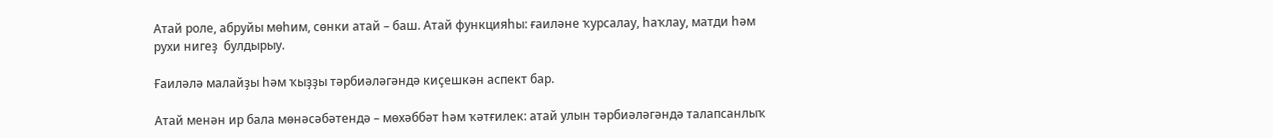Атай роле, абруйы мөһим, сөнки атай – баш. Атай функцияһы: ғаиләне ҡурсалау, һаҡлау, матди һәм рухи нигеҙ  булдырыу.

Ғаиләлә малайҙы һәм ҡыҙҙы тәрбиәләгәндә киҫешкән аспект бар.

Атай менән ир бала мөнәсәбәтендә – мөхәббәт һәм ҡәтғилек: атай улын тәрбиәләгәндә талапсанлыҡ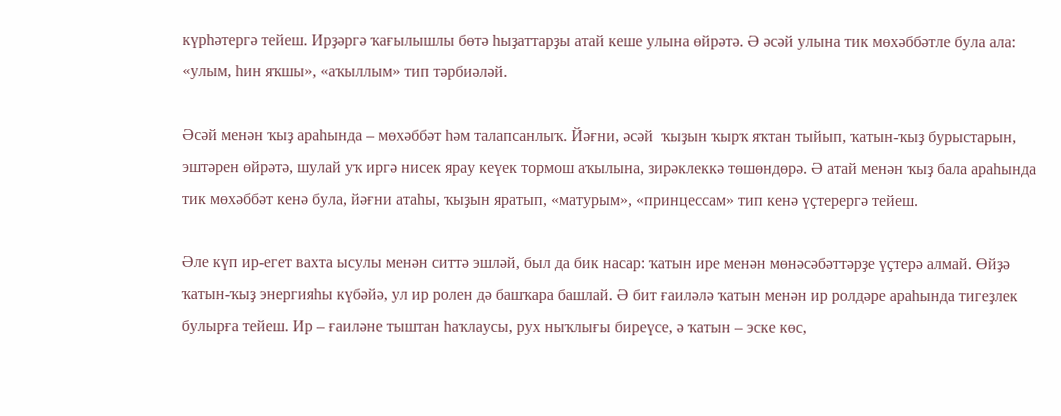күрһәтергә тейеш. Ирҙәргә ҡағылышлы бөтә һыҙаттарҙы атай кеше улына өйрәтә. Ә әсәй улына тик мөхәббәтле була ала: «улым, һин яҡшы», «аҡыллым» тип тәрбиәләй.

Әсәй менән ҡыҙ араһында – мөхәббәт һәм талапсанлыҡ. Йәғни, әсәй  ҡыҙын ҡырҡ яҡтан тыйып, ҡатын-ҡыҙ бурыстарын, эштәрен өйрәтә, шулай уҡ иргә нисек ярау кеүек тормош аҡылына, зирәклеккә төшөндөрә. Ә атай менән ҡыҙ бала араһында тик мөхәббәт кенә була, йәғни атаһы, ҡыҙын яратып, «матурым», «принцессам» тип кенә үҫтерергә тейеш.

Әле күп ир-егет вахта ысулы менән ситтә эшләй, был да бик насар: ҡатын ире менән мөнәсәбәттәрҙе үҫтерә алмай. Өйҙә ҡатын-ҡыҙ энергияһы күбәйә, ул ир ролен дә башҡара башлай. Ә бит ғаиләлә ҡатын менән ир ролдәре араһында тигеҙлек булырға тейеш. Ир – ғаиләне тыштан һаҡлаусы, рух ныҡлығы биреүсе, ә ҡатын – эске көс,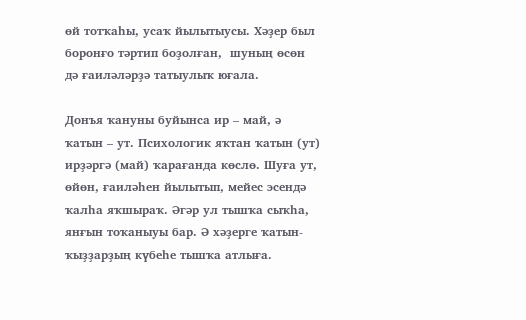өй тотҡаһы, усаҡ йылытыусы. Хәҙер был боронғо тәртип боҙолған,  шуның өсөн дә ғаиләләрҙә татыулыҡ юғала.

Донъя ҡануны буйынса ир – май, ә ҡатын – ут. Психологик яҡтан ҡатын (ут) ирҙәргә (май) ҡарағанда көслө. Шуға ут, өйөн, ғаиләһен йылытып, мейес эсендә ҡалһа яҡшыраҡ. Әгәр ул тышҡа сыҡһа, янғын тоҡаныуы бар. Ә хәҙерге ҡатын-ҡыҙҙарҙың күбеһе тышҡа атлыға.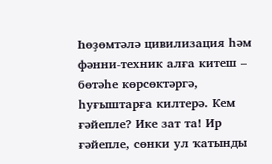Һөҙөмтәлә цивилизация һәм фәнни-техник алға китеш – бөтәһе көрсөктәргә, һуғыштарға килтерә. Кем ғәйепле? Ике зат та! Ир ғәйепле, сөнки ул ҡатынды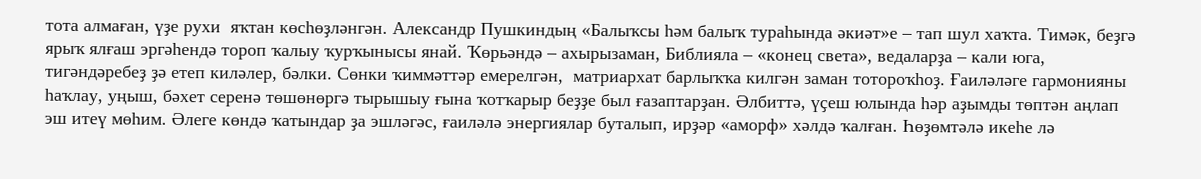тота алмаған, үҙе рухи  яҡтан көсһөҙләнгән. Александр Пушкиндың «Балыҡсы һәм балыҡ тураһында әкиәт»е – тап шул хаҡта. Тимәк, беҙгә ярыҡ ялғаш эргәһендә тороп ҡалыу ҡурҡынысы янай. Ҡөрьәндә – ахырызаман, Библияла – «конец света», ведаларҙа – кали юга, тигәндәребеҙ ҙә етеп киләлер, бәлки. Сөнки ҡиммәттәр емерелгән,  матриархат барлыҡҡа килгән заман тотороҡһоҙ. Ғаиләләге гармонияны һаҡлау, уңыш, бәхет серенә төшөнөргә тырышыу ғына ҡотҡарыр беҙҙе был ғазаптарҙан. Әлбиттә, үҫеш юлында һәр аҙымды төптән аңлап эш итеү мөһим. Әлеге көндә ҡатындар ҙа эшләгәс, ғаиләлә энергиялар буталып, ирҙәр «аморф» хәлдә ҡалған. Һөҙөмтәлә икеһе лә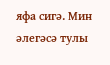яфа сигә. Мин әлегәсә тулы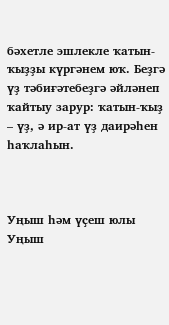бәхетле эшлекле ҡатын-ҡыҙҙы күргәнем юҡ. Беҙгә үҙ тәбиғәтебеҙгә әйләнеп ҡайтыу зарур: ҡатын-ҡыҙ – үҙ, ә ир-ат үҙ даирәһен һаҡлаһын.



Уңыш һәм үҫеш юлы
Уңыш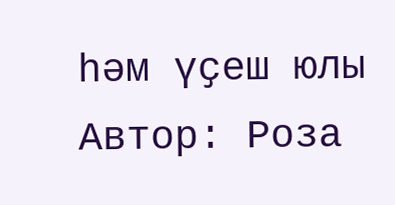һәм үҫеш юлы
Автор: Роза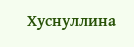Хуснуллина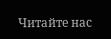Читайте нас